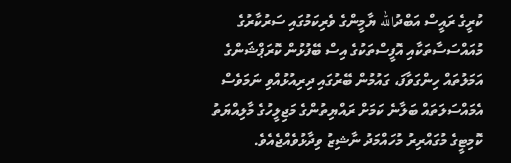ކުރީގެ ރައީސް އަބްދުالله ޔާމީންގެ ވެރިކަމުގައި ސަރުކާރުގެ މުއައްސަސާތަކާއި އޮފީސްތަކުގެ އިސް ބޭފުޅުން ކޮރަޕްޝަންގެ އަމަލުތައް ހިންގަވާފަ، ގައުމުން ބޭރުގައި ދިރިއުޅުއްވި ނަމަވެސް އެމައްސަލަތައް ބަލާނެ ކަމަށް ރައްޔިތުންގެ މަޖިލީހުގެ މާލިއްޔަތު ކޮމިޓީގެ މުގައްރިރު މުހައްމަދު ނާޝިޒު ވިދާޅުވެއްޖެއެވެ.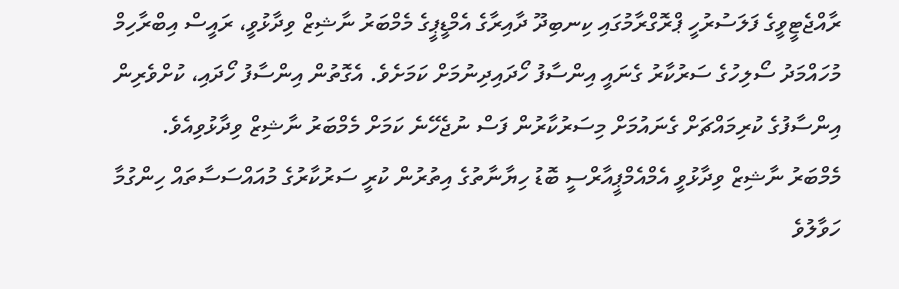ރާއްޖެޓީވީގެ ފަލަސުރުހީ ޕްރޮގްރާމުގައި ކިނބިދޫ ދާއިރާގެ އެމްޑީޕީގެ މެމްބަރު ނާޝިޒް ވިދާޅުވީ، ރައީސް އިބްރާހިމް މުހައްމަދު ސޯލިހުގެ ސަރުކާރު ގެނައީ އިންސާފު ހޯދައިދިނުމަށް ކަމަށެވެ. އެގޮތުން އިންސާފު ހޯދައި، ކުށްވެރިން އިންސާފުގެ ކުރިމައްޗަށް ގެނައުމަށް މިސަރުކާރުން ފަސް ނުޖެހޭނެ ކަމަށް މެމްބަރު ނާޝިޒް ވިދާޅުވިއެވެ.
މެމްބަރު ނާޝިޒް ވިދާޅުވީ އެމްއެމްޕީއާރްސީ ބޮޑު ހިޔާނާތުގެ އިތުރުން ކުރީ ސަރުކާރުގެ މުއައްސަސާތައް ހިންގުމާ ހަވާލުވެ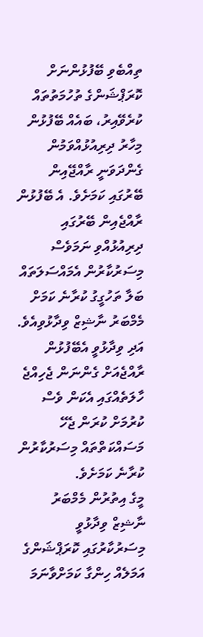ތިއްބެވި ބޭފުޅުންނަށް ކޮރަޕްޝަންގެ ތުހުމަތުތައް ކުރެވޭއިރު، ބައެއް ބޭފުޅުން މިހާރު ދިރިއުޅުއްވަމުން ގެންދަވަނީ ރާއްޖޭއިން ބޭރުގައި ކަމަށެވެ. އެ ބޭފުޅުން ރާއްޖެއިން ބޭރުގައި ދިރިއުޅުއްވި ނަމަވެސް މިސަރުކާރުން އެމައްސަލަތައް ބަލާ ތަހުގީގު ކުރާނެ ކަމަށް މެމްބަރު ނާޝިޒް ވިދާޅުވިއެވެ. އަދި ވިދާޅުވީ އެބޭފުޅުން ރާއްޖެއަށް ގެންނަން ޖެހިއްޖެ ހާލަތެއްގައި އެކަން ވެސް ކުރުމަށް ކުރަން ޖެހޭ މަސައްކަތްތައް މިސަރުކާރުން ކުރާނެ ކަމަށެވެ.
މީގެ އިތުރުން މެމްބަރު ނާޝިޒް ވިދާޅުވީ މިސަރުކާރުގައި ކޮރަޕްޝަންގެ އަމަލެއް ހިންގާ ކަމަށްވާނަމަ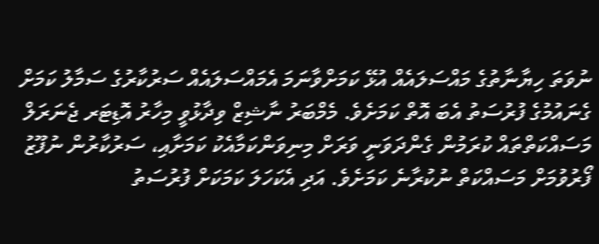ނުވަތަ ހިޔާނާތުގެ މައްސަލައެއް އުޅޭ ކަމަށްވާނަމަ އެމައްސަލައެއް ސަރުކާރުގެ ސަމާލު ކަމަށް ގެނައުމުގެ ފުރުސަތު އެބަ އޮތް ކަމަށެވެ. މެމްބަރު ނާޝިޒް ވިދާޅުވީ މިހާރު އޮޑިޓަރ ޖެނަރަލް މަސައްކަތްތައް ކުރަމުން ގެންދަވަނީ ވަރަށް މިނިވަންކަމާއެކު ކަމަށާއި، ސަރުކާރުން ނުފޫޒު ފޯރުވުމަށް މަސައްކަތް ނުކުރާނެ ކަމަށެވެ. އަދި އެކަހަލަ ކަމަކަށް ފުރުސަތު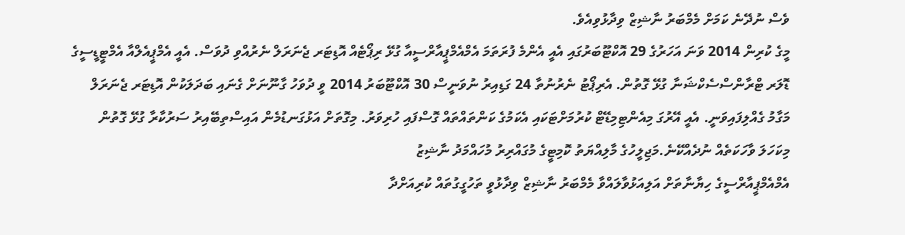ވެސް ނުދޭނެ ކަމަށް މެމްބަރު ނާޝިޒް ވިދާޅުވިއެވެ.
މީގެ ކުރިން 2014 ވަނަ އަހަރުގެ 29 އޮކްޓޫބަރުގައި އެއީ އެންމެ ފުރަތަމަ އެމްއެމްޕީއާރްސީއާ ގުޅޭ ރިޕޯޓެއް އޮޑިޓަރ ޖެނަރަލް ނެރުއްވި ދުވަސް. އެއީ އެމްޕީއެލްއާ އެމްޓީޑީސީގެ ޑޮލަރ ޓްރާންސްސެކްޝަނާ ގުޅޭ ގޮތުން. އެރިޕޯޓު ނެރުނުތާ 24 ގަޑިއިރު ނުވަނީސް 30 އޮކްޓޫބަރު 2014 ވީ ދުވަހު ގާނޫނަށް ގެނައި ބަދަލަކުން އޮޑިޓަރ ޖެނަރަލް މަގާމު ގެއްލިފައިވަނީ. އެއީ އޭރުގަ މިއެންޓިމިޑޭޓް ކުރުމަށްޓަކައި އެކަމުގެ ކަންތައްތައް ގޮސްފައި ހުރިވަރު. މިގޮތަށް އަޅުގަނޑުމެން އައިސްތިބޭއިރު ސަރުކާރާ ގުޅޭ ގޮތުން މިކަހަލަ ވާހަކަތެއް ނުދެއްކޭނެ.މަޖިލީހުގެ މާލިއްޔަތު ކޮމިޓީގެ މުގައްރިރު މުހައްމަދު ނާޝިޒު
އެމްއެމްޕީއާރްސީގެ ހިޔާނާތަށް އަލިއަޅުވާލައްވާ މެމްބަރު ނާޝިޒް ވިދާޅުވީ ތަހުގީގުތައް ކުރިއަށްދާ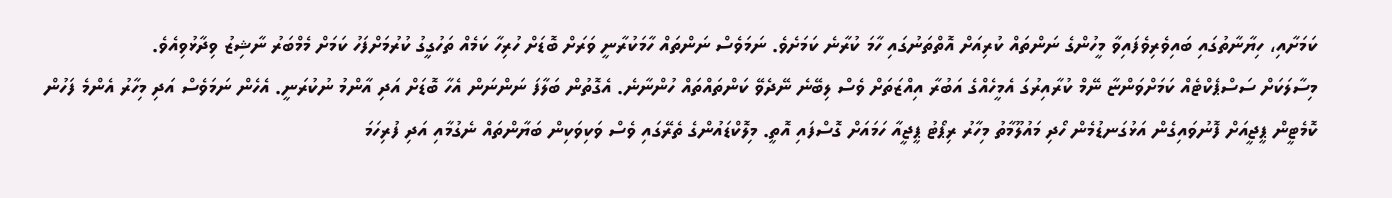ކަމަށާއި، ހިޔާނާތުގައި ބައިވެރިވެފައިވާ މީހުންގެ ނަންތައް ކުރިއަށް އޮތްތަނުގައި ހާމަ ކުރާނެ ކަމަށެވެ. ނަމަވެސް ނަންތައް ހާމަކުރާނީ ވަރަށް ބޮޑަށް ހުރިހާ ކަމެއް ތަހުގީގު ކުރުމަށްފަހު ކަމަށް މެމްބަރު ނާޝިޒު ވިދާޅުވިއެވެ.
މިސާލަކަށް ސަސްޕެކްޓެއް ކަމަށްވަންޏާ ނޭމް ކުރާއިރުގަ އެމީހެއްގެ އަބުރާ އިއްޒަތަށް ވެސް ލިބޭނެ ނޭދެވޭ ކަންތައްތައް ހުންނާނެ. އެގޮތުން ބަލާފަ ނަންނަން އެހާ ބޮޑަށް އަދި އާންމު ނުކުރަނީ. އެހެން ނަމަވެސް އަދި މިހާރު އެންމެ ފަހުން ކޮމެޓީން ޕީޖީއަށް ފޮނުވައިގެން އަޅުގަނޑުމެން ހޯދި މައުލޫމާތު މިހާރު ރިޕޯޓު ޕީޖީއާ ހަމައަށް ގޮސްފައި އޮތީ. މިލޮކްޑައުންގެ ތެރޭގައި ވެސް ވަކިވަކިން ބަޔާންތައް ނެގުމާއި އަދި ފުރިހަމަ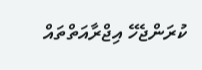ކުރަންޖެހޭ އިޖްރާއަތްތައް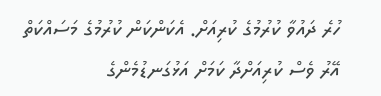ހުރެ ދައުވާ ކުރުމުގެ ކުރިއަށް. އެކަންކަން ކުރުމުގެ މަސައްކަތް އޭރު ވެސް ކުރިއަށްދާ ކަމަށް އަޅުގަނޑުމެންގެ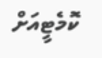ކޮމެޓީއަށް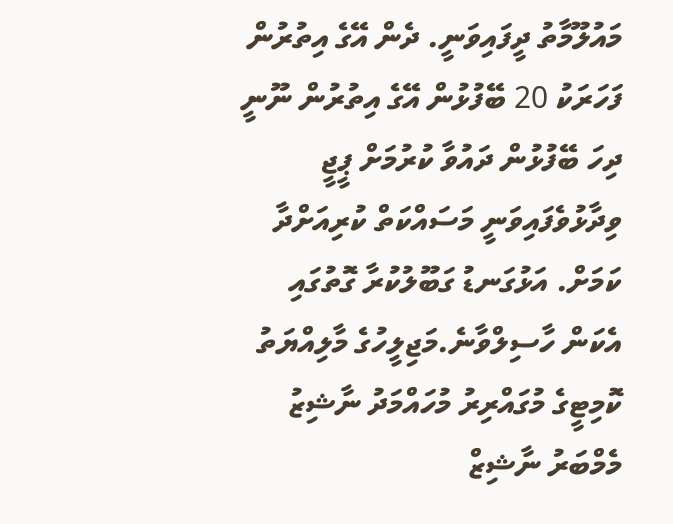މައުލޫމާތު ދީފައިވަނީ. ދެން އޭގެ އިތުރުން ފަހަރަކު 20 ބޭފުޅުން އޭގެ އިތުރުން ނޫނީ ދިހަ ބޭފުޅުން ދައުވާ ކުރުމަށް ޕީޖީ ވިދާޅުވެފައިވަނީ މަސައްކަތް ކުރިއަށްދާ ކަމަށް. އަޅުގަނޑު ގަބޫލުކުރާ ގޮތުގައި އެކަން ހާސިލްވާނެ.މަޖިލީހުގެ މާލިއްޔަތު ކޮމިޓީގެ މުގައްރިރު މުހައްމަދު ނާޝިޒު
މެމްބަރު ނާޝިޒް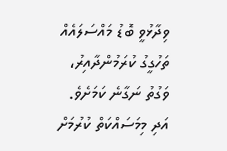ވިދާޅުވީ ބޮޑު މައްސަލައެއް ތަހުގީގު ކުރަމުންދާއިރު، ވަގުތު ނަގާނެ ކަމަށެވެ. އަދި މިމަސައްކަތް ކުރުމަށް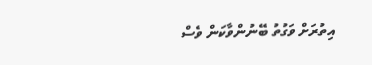އިތުރަށް ވަގުތު ބޭނުންވާކަން ވެސް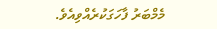މެމްބަރު ފާހަގަކުރެއްވިއެވެ.